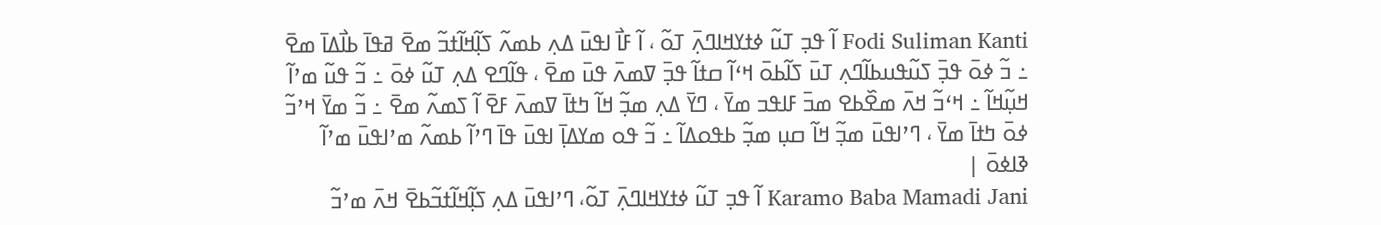Fodi Suliman Kanti ߊ߬ ߟߏ߲ ߠߎ߬ ߦߙߌߞߊߣߍ߲߫ ߠߋ߬ ، ߊ߬ ߓߊ߯ ߊߟߎ߫ ߡߍ߲ ߕߘߍ߬ ߖߊ߲߬ߞߊ߬ߙߏ߬ ߘߐ߫ ߥߟߊ߫ ߕߊ߯ߡߊ߫ ߘߐ߫ ߸ ߏ߬ ߦߋ߫ ߟߏ߲߫ ߖߎ߬ߟߎߕߊ߬ߣߍ߲ ߠߎ߫ ߖߊ߬ߕߋ߫ ߞߵߊ߬ ߛߙߊ߬ ߟߏ߲߫ ߜߘߍ߫ ߟߎ߫ ߘߐ߫ ، ߟߊ߬ߣߐ ߡߍ߲ ߠߎ߬ ߦߋ߫ ߸ ߏ߬ ߟߎ߬ ߘߴߊ߬ ߞߎ߲߬ߞߊ߬ ߸ ߞߵߏ߬ ߞߍ߫ ߘߐ߰ߕߐ ߘߏ߫ ߓߊߟߏ ߘߌ߫ ، ߣߌ߫ ߡߍ߲ ߘߏ߲߬ ߞߊ߬ ߤߙߊ߫ ߜߘߍ߫ ߓߐ߫ ߊ߬ ߖߘߍ߬ ߘߐ߫ ߸ ߏ߬ ߘߌ߫ ߞߴߏ߬ ߦߋ߫ ߤߙߊ߫ ߘߌ߫ ، ߣߴߊߟߎ߫ ߘߏ߲߬ ߞߊ߬ ߛߎ߲ ߘߏ߲߬ ߕߟߋߡߊ߬ ߸ ߏ߬ ߟߋ ߘߌߡߊ߲߫ ߊߟߎ߫ ߟߊ߫ ߣߴߊ߬ ߕߘߍ߬ ߘߴߊߟߎ߫ ߘߴߊ߬ ߢߊߦߋ߫ |
Karamo Baba Mamadi Jani ߊ߬ ߟߏ߲ ߠߎ߬ ߦߙߌߞߊߣߍ߲߫ ߠߋ߬، ߣߴߊߟߎ߫ ߡߍ߲ ߖߊ߲߬ߞߊ߬ߙߏ߬ߕߐ߫ ߞߍ߫ ߘߴߏ߬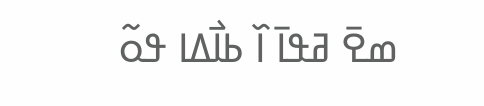ߘߐ߫ ߥߟߊ߫ ߊ߰ ߕߊ߯ߡߊ ߟߋ߬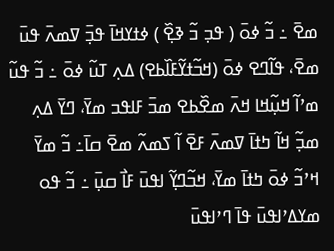ߘߐ߫ ߸ ߏ߬ ߦߋ߫ ( ߟߏ߲ ߏ߬ ߢߐ߲߰ ) ߦߙߌߞߊ߫ ߟߏ߲߫ ߜߘߍ߫ ߟߎ߫ ߘߐ߫، ߟߊ߬ߣߐ ߦߋ߫ (ߞߏ߬ߙߌ߬ߓߊ߰ߕߐ) ߡߍ߲ ߠߎ߬ ߦߋ߫ ߸ ߏ߬ ߟߎ߬ ߘߴߊ߬ ߞߎ߲߬ߞߊ ߞߍ߫ ߘߐ߰ߕߐ ߘߏ߫ ߓߊߟߏ ߘߌ߫، ߣߌ߫ ߡߍ߲ ߘߏ߲߬ ߞߊ߬ ߤߙߊ߫ ߜߘߍ߫ ߓߐ߫ ߊ߬ ߖߘߍ߬ ߘߐ߫ ߛߊ߫߸ ߏ߬ ߘߌ߫ ߞߴߏ߬ ߦߋ߫ ߤߙߊ߫ ߘߌ߫، ߞߏ߬ߣߌ߲߬ ߊߟߎ߫ ߓߊ߯ ߛߎ߲߫ ߸ ߏ߬ ߟߋ ߘߌߡߴߊߟߎ߫ ߟߊ߫ ߣߴߊߟߎ߫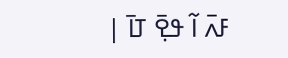ߓߍ߫ ߊ߬ ߟߐ߲߫ ߠߊ߫ |